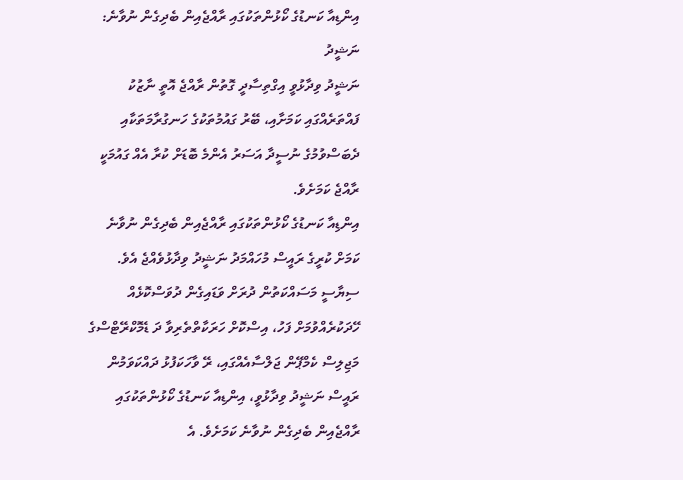އިންޑިއާ ކަނޑުގެ ކޯޅުންތަކުގައި ރާއްޖެއިން ބެދިގެން ނުވާނެ: ނަޝީދު
ނަޝީދު ވިދާޅުވީ އިގްތިސާދީ ގޮތުން ރާއްޖެ އޮތީ ނާޒުކު ފައްތަރެއްގައި ކަމަށާއި، ބޭރު ގައުމުތަކުގެ ހަނގުރާމަތަކާއި ދެބަސްވުމުގެ ނުސީދާ އަސަރު އެންމެ ބޮޑަށް ކުރާ އެއް ގައުމަކީ ރާއްޖެ ކަމަށެވެ.
އިންޑިއާ ކަނޑުގެ ކޯޅުންތަކުގައި ރާއްޖެއިން ބެދިގެން ނުވާނެ ކަމަށް ކުރީގެ ރައީސް މުހައްމަދު ނަޝީދު ވިދާޅުވެއްޖެ އެވެ.
ސިޔާސީ މަސައްކަތުން ދުރަށް ވަޑައިގެން ދުވަސްކޮޅެއް ހޭދަކުރެއްވުމަށް ފަހު، އިސްކޮށް ހަރަކާތްތެރިވާ ދަ ޑެމޮކްރޭޓްސްގެ މަޖިލިސް ކެމްޕޭން ޖަލްސާއެއްގައި، ރޭ ވާހަކަފުޅު ދައްކަވަމުން ރައީސް ނަޝީދު ވިދާޅުވީ، އިންޑިއާ ކަނޑުގެ ކޯޅުންތަކުގައި ރާއްޖެއިން ބެދިގެން ނުވާނެ ކަމަށެވެ. އެ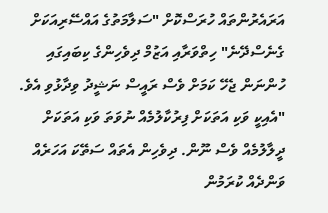އަރައެރުންތައް ހުރަސްކޮށް "ސަލާމަތުގެ އައްސޭރިއަކަށް ގެނެސްދޭނެ" ހިތްވަރާއި އަޒުމް ދިވެހިންގެ ކިބައިގައި ހުންނަން ޖެހޭ ކަމަށް ވެސް ރައީސް ނަޝީދު ވިދާޅުވި އެވެ. "އެއިކީ ވަކި އަތަކަށް ފިރުކާލުމެއް ނުވަތަ ވަކި އަތަކަށް ދީލާލުމެއް ވެސް ނޫން. ދިވެހިން އެތައް ސަތޭކަ އަހަރެއް ވަންދެއް ކުރަމުން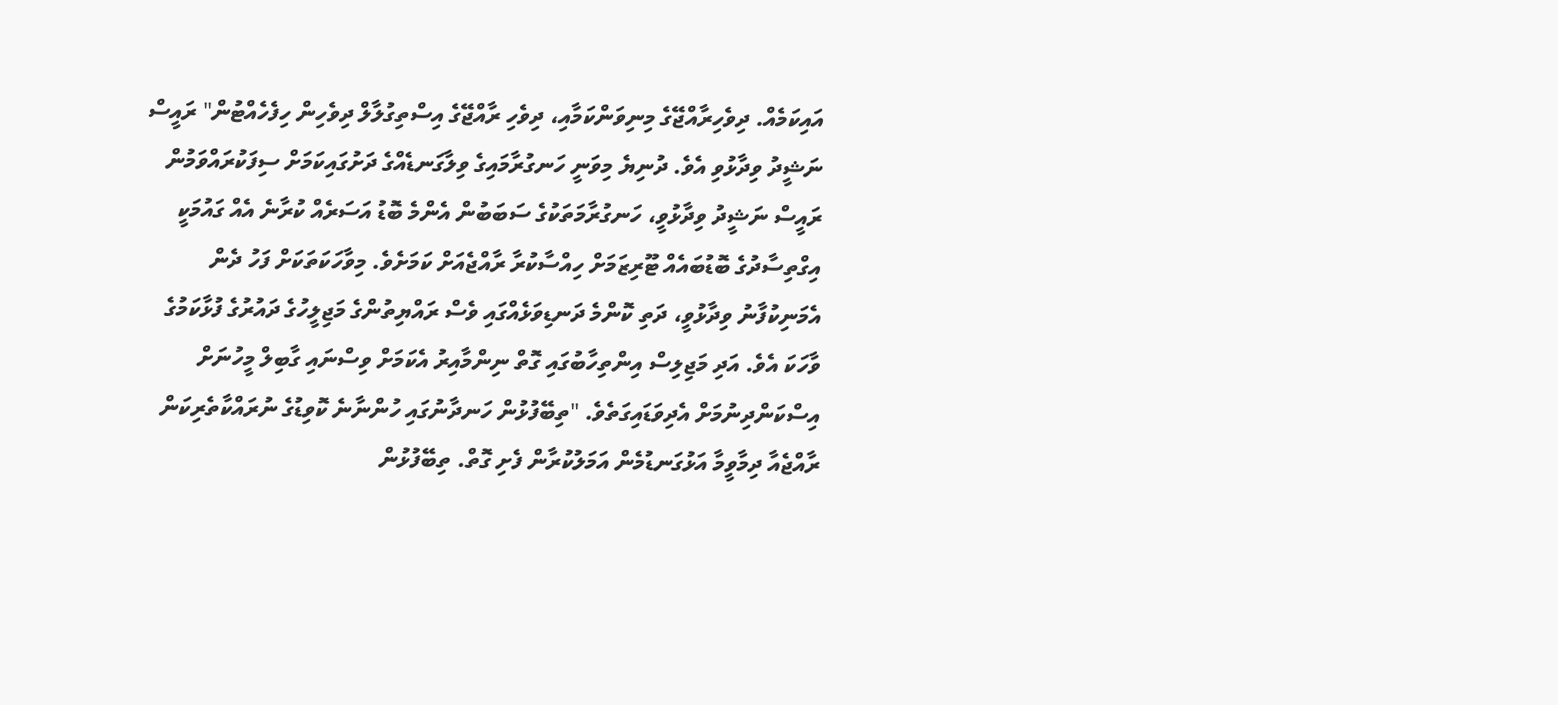އައިކަމެއް. ދިވެހިރާއްޖޭގެ މިނިވަންކަމާއި، ދިވެހި ރާއްޖޭގެ އިސްތިގުލާލް ދިވެހިން ހިފެހެއްޓުން" ރައީސް ނަޝީދު ވިދާޅުވި އެވެ. ދުނިޔެ މިވަނީ ހަނގުރާމައިގެ ވިލާގަނޑެއްގެ ދަށުގައިކަމަށް ސިފަކުރައްވަމުން ރައީސް ނަޝީދު ވިދާޅުވީ، ހަނގުރާމަތަކުގެ ސަބަބުން އެންމެ ބޮޑު އަސަރެއް ކުރާނެ އެއް ގައުމަކީ އިގްތިސާދުގެ ބޮޑުބައެއް ޓޫރިޒަމަށް ހިއްސާކުރާ ރާއްޖެއަށް ކަމަށެވެ. މިވާހަކަތަކަށް ފަހު ދެން އެމަނިކުފާނު ވިދާޅުވީ، ދަތި ކޮންމެ ދަނޑިވަޅެއްގައި ވެސް ރައްޔިތުންގެ މަޖިލީހުގެ ދައުރުގެ ފުޅާކަމުގެ ވާހަކަ އެވެ. އަދި މަޖިލިސް އިންތިހާބުގައި ގޮތް ނިންމާއިރު އެކަމަށް ވިސްނައި ގާބިލް މީހުނަށް އިސްކަންދިނުމަށް އެދިވަޑައިގަތެވެ. "ތިބޭފުޅުން ހަނދާނުގައި ހުންނާނެ ކޮވިޑުގެ ނުރައްކާތެރިކަން ރާއްޖެއާ ދިމާވީމާ އަޅުގަނޑުމެން އަމަލުކުރާން ފެށި ގޮތް. ތިބޭފުޅުން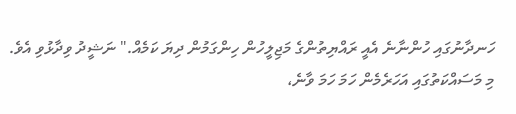ހަނދާނުގައި ހުންނާނެ އެއީ ރައްޔިތުންގެ މަޖިލީހުން ހިންގަމުން ދިޔަ ކަމެއް." ނަޝީދު ވިދާޅުވި އެވެ.
މި މަސައްކަތުގައި އަހަރެމެން ހަމަ ހަމަ ވާނެ،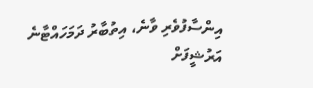އިންސާފުވެރި ވާނެ، އިތުބާރު ދަމަހައްޓާނެ
އަރުޝީފަށް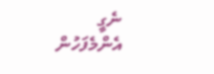ނެގީ
އެންމެފަހުން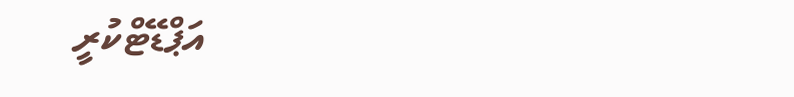އަޕްޑޭޓްކުރީ